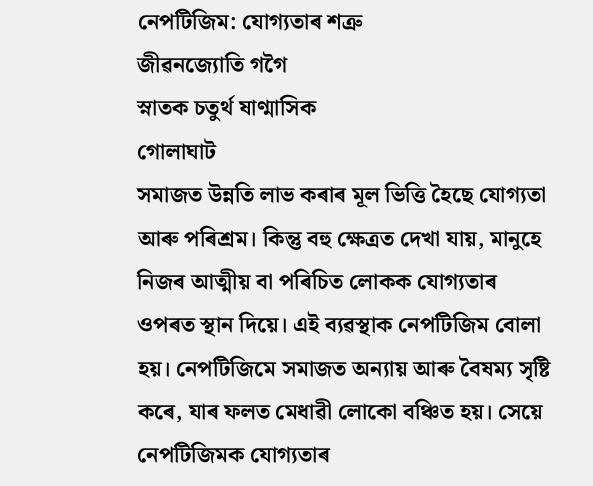নেপটিজিম: যোগ্যতাৰ শত্ৰু
জীৱনজ্যোতি গগৈ
স্নাতক চতুৰ্থ ষাণ্মাসিক
গোলাঘাট
সমাজত উন্নতি লাভ কৰাৰ মূল ভিত্তি হৈছে যোগ্যতা আৰু পৰিশ্ৰম। কিন্তু বহু ক্ষেত্ৰত দেখা যায়, মানুহে নিজৰ আত্মীয় বা পৰিচিত লোকক যোগ্যতাৰ ওপৰত স্থান দিয়ে। এই ব্যৱস্থাক নেপটিজিম বোলা হয়। নেপটিজিমে সমাজত অন্যায় আৰু বৈষম্য সৃষ্টি কৰে, যাৰ ফলত মেধাৱী লোকো বঞ্চিত হয়। সেয়ে নেপটিজিমক যোগ্যতাৰ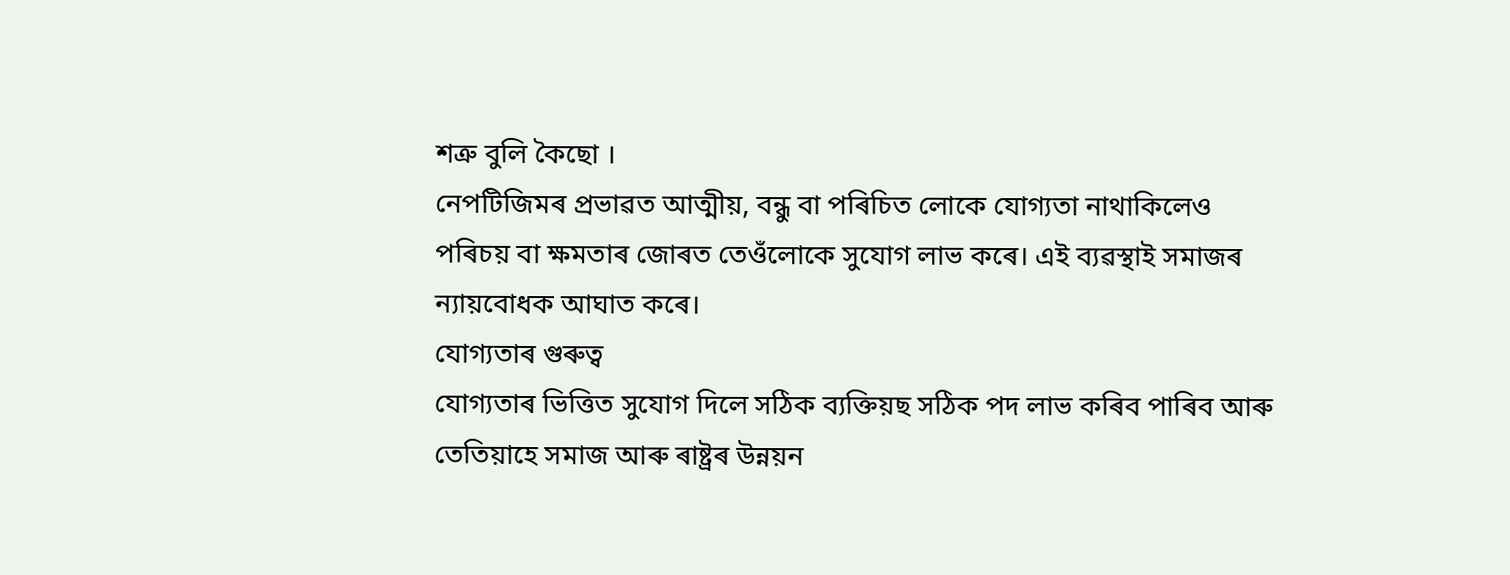শত্ৰু বুলি কৈছো ।
নেপটিজিমৰ প্ৰভাৱত আত্মীয়, বন্ধু বা পৰিচিত লোকে যোগ্যতা নাথাকিলেও পৰিচয় বা ক্ষমতাৰ জোৰত তেওঁলোকে সুযোগ লাভ কৰে। এই ব্যৱস্থাই সমাজৰ ন্যায়বোধক আঘাত কৰে।
যোগ্যতাৰ গুৰুত্ব
যোগ্যতাৰ ভিত্তিত সুযোগ দিলে সঠিক ব্যক্তিয়ছ সঠিক পদ লাভ কৰিব পাৰিব আৰু তেতিয়াহে সমাজ আৰু ৰাষ্ট্ৰৰ উন্নয়ন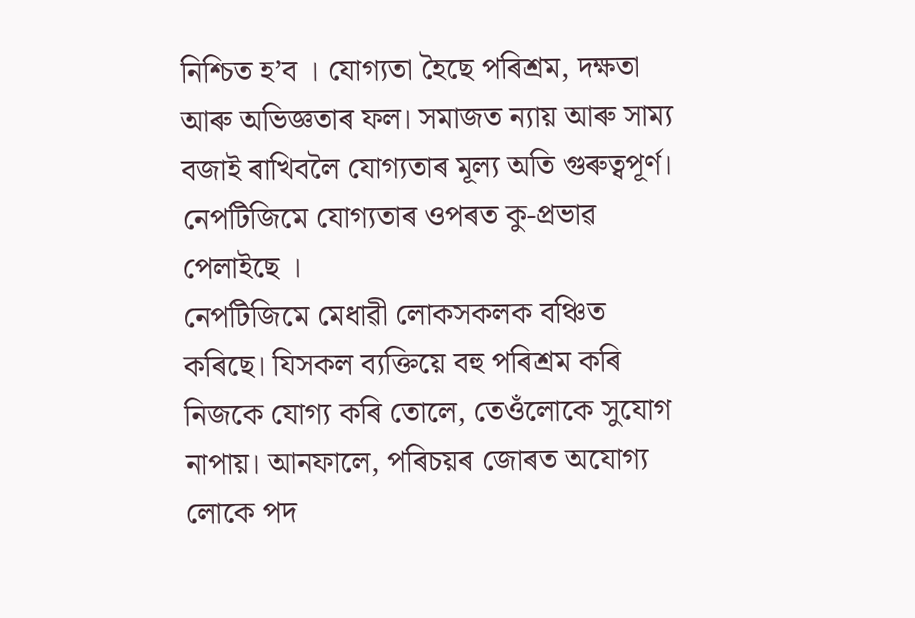নিশ্চিত হ’ব । যোগ্যতা হৈছে পৰিশ্ৰম, দক্ষতা আৰু অভিজ্ঞতাৰ ফল। সমাজত ন্যায় আৰু সাম্য বজাই ৰাখিবলৈ যোগ্যতাৰ মূল্য অতি গুৰুত্বপূর্ণ।
নেপটিজিমে যোগ্যতাৰ ওপৰত কু-প্ৰভাৱ পেলাইছে ।
নেপটিজিমে মেধাৱী লোকসকলক বঞ্চিত কৰিছে। যিসকল ব্যক্তিয়ে বহু পৰিশ্ৰম কৰি নিজকে যোগ্য কৰি তোলে, তেওঁলোকে সুযোগ নাপায়। আনফালে, পৰিচয়ৰ জোৰত অযোগ্য লোকে পদ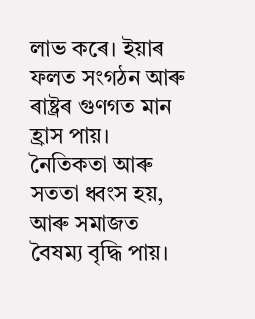লাভ কৰে। ইয়াৰ ফলত সংগঠন আৰু ৰাষ্ট্ৰৰ গুণগত মান হ্ৰাস পায়। নৈতিকতা আৰু সততা ধ্বংস হয়, আৰু সমাজত বৈষম্য বৃদ্ধি পায়।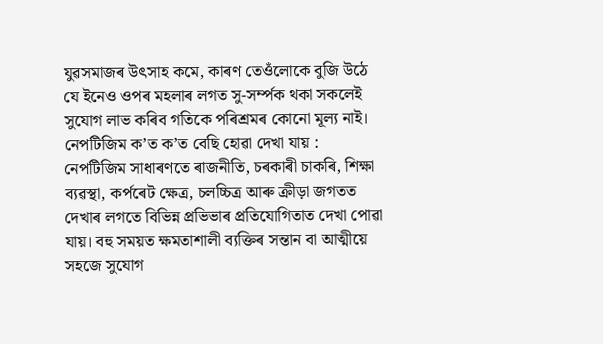যুৱসমাজৰ উৎসাহ কমে, কাৰণ তেওঁলোকে বুজি উঠে যে ইনেও ওপৰ মহলাৰ লগত সু-সৰ্ম্পক থকা সকলেই সুযোগ লাভ কৰিব গতিকে পৰিশ্ৰমৰ কোনো মূল্য নাই।
নেপটিজিম ক’ত ক’ত বেছি হোৱা দেখা যায় :
নেপটিজিম সাধাৰণতে ৰাজনীতি, চৰকাৰী চাকৰি, শিক্ষা ব্যৱস্থা, কৰ্পৰেট ক্ষেত্ৰ, চলচ্চিত্ৰ আৰু ক্রীড়া জগতত দেখাৰ লগতে বিভিন্ন প্ৰভিভাৰ প্ৰতিযোগিতাত দেখা পোৱা যায়। বহু সময়ত ক্ষমতাশালী ব্যক্তিৰ সন্তান বা আত্মীয়ে সহজে সুযোগ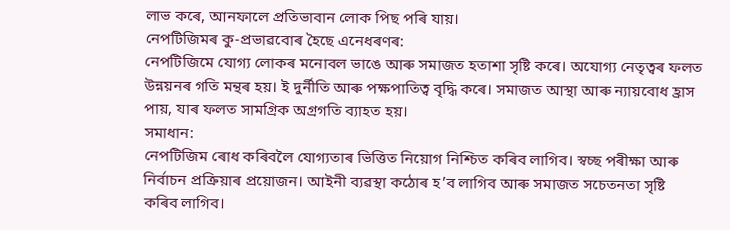লাভ কৰে, আনফালে প্ৰতিভাবান লোক পিছ পৰি যায়।
নেপটিজিমৰ কু-প্ৰভাৱবোৰ হৈছে এনেধৰণৰ:
নেপটিজিমে যোগ্য লোকৰ মনোবল ভাঙে আৰু সমাজত হতাশা সৃষ্টি কৰে। অযোগ্য নেতৃত্বৰ ফলত উন্নয়নৰ গতি মন্থৰ হয়। ই দুর্নীতি আৰু পক্ষপাতিত্ব বৃদ্ধি কৰে। সমাজত আস্থা আৰু ন্যায়বোধ হ্ৰাস পায়, যাৰ ফলত সামগ্ৰিক অগ্ৰগতি ব্যাহত হয়।
সমাধান:
নেপটিজিম ৰোধ কৰিবলৈ যোগ্যতাৰ ভিত্তিত নিয়োগ নিশ্চিত কৰিব লাগিব। স্বচ্ছ পৰীক্ষা আৰু নির্বাচন প্ৰক্ৰিয়াৰ প্ৰয়োজন। আইনী ব্যৱস্থা কঠোৰ হ’ব লাগিব আৰু সমাজত সচেতনতা সৃষ্টি কৰিব লাগিব।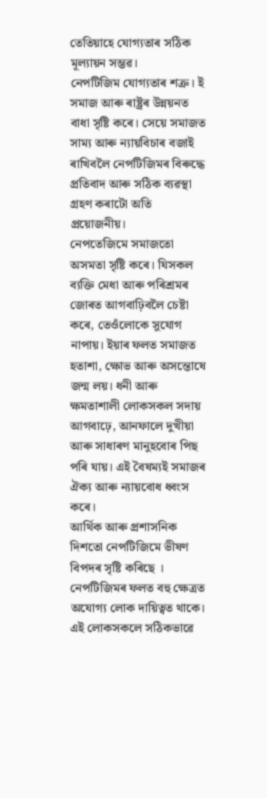তেতিয়াহে যোগ্যতাৰ সঠিক মূল্যায়ন সম্ভৱ।
নেপটিজিম যোগ্যতাৰ শত্ৰু। ই সমাজ আৰু ৰাষ্ট্ৰৰ উন্নয়নত বাধা সৃষ্টি কৰে। সেয়ে সমাজত সাম্য আৰু ন্যায়বিচাৰ বজাই ৰাখিবলৈ নেপটিজিমৰ বিৰুদ্ধে প্ৰতিবাদ আৰু সঠিক ব্যৱস্থা গ্ৰহণ কৰাটো অতি প্ৰয়োজনীয়।
নেপতেজিমে সমাজতো অসমতা সৃষ্টি কৰে। যিসকল ব্যক্তি মেধা আৰু পৰিশ্ৰমৰ জোৰত আগবাঢ়িবলৈ চেষ্টা কৰে, তেওঁলোকে সুযোগ নাপায়। ইয়াৰ ফলত সমাজত হতাশা, ক্ষোভ আৰু অসন্তোষে জন্ম লয়। ধনী আৰু ক্ষমতাশালী লোকসকল সদায় আগবাঢ়ে, আনফালে দুখীয়া আৰু সাধাৰণ মানুহবোৰ পিছ পৰি যায়। এই বৈষম্যই সমাজৰ ঐক্য আৰু ন্যায়বোধ ধ্বংস কৰে।
আৰ্থিক আৰু প্ৰশাসনিক দিশতো নেপটিজিমে ভীষণ বিপদৰ সৃষ্টি কৰিছে ।
নেপটিজিমৰ ফলত বহু ক্ষেত্ৰত অযোগ্য লোক দায়িত্বত থাকে। এই লোকসকলে সঠিকভাৱে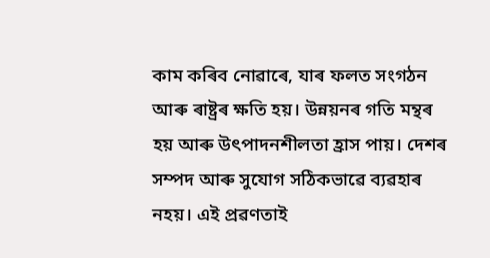কাম কৰিব নোৱাৰে, যাৰ ফলত সংগঠন আৰু ৰাষ্ট্ৰৰ ক্ষতি হয়। উন্নয়নৰ গতি মন্থৰ হয় আৰু উৎপাদনশীলতা হ্ৰাস পায়। দেশৰ সম্পদ আৰু সুযোগ সঠিকভাৱে ব্যৱহাৰ নহয়। এই প্ৰৱণতাই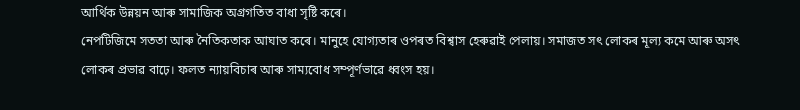আৰ্থিক উন্নয়ন আৰু সামাজিক অগ্ৰগতিত বাধা সৃষ্টি কৰে।
নেপটিজিমে সততা আৰু নৈতিকতাক আঘাত কৰে। মানুহে যোগ্যতাৰ ওপৰত বিশ্বাস হেৰুৱাই পেলায়। সমাজত সৎ লোকৰ মূল্য কমে আৰু অসৎ লোকৰ প্ৰভাৱ বাঢ়ে। ফলত ন্যায়বিচাৰ আৰু সাম্যবোধ সম্পূৰ্ণভাৱে ধ্বংস হয়।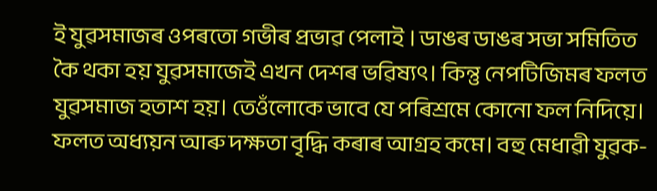ই যুৱসমাজৰ ওপৰতো গভীৰ প্ৰভাৱ পেলাই । ডাঙৰ ডাঙৰ সভা সমিতিত কৈ থকা হয় যুৱসমাজেই এখন দেশৰ ভৱিষ্যৎ। কিন্তু নেপটিজিমৰ ফলত যুৱসমাজ হতাশ হয়। তেওঁলোকে ভাবে যে পৰিশ্ৰমে কোনো ফল নিদিয়ে। ফলত অধ্যয়ন আৰু দক্ষতা বৃদ্ধি কৰাৰ আগ্ৰহ কমে। বহু মেধাৱী যুৱক-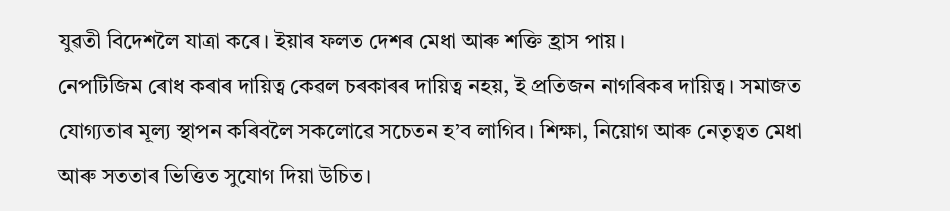যুৱতী বিদেশলৈ যাত্ৰা কৰে। ইয়াৰ ফলত দেশৰ মেধা আৰু শক্তি হ্ৰাস পায়।
নেপটিজিম ৰোধ কৰাৰ দায়িত্ব কেৱল চৰকাৰৰ দায়িত্ব নহয়, ই প্ৰতিজন নাগৰিকৰ দায়িত্ব। সমাজত যোগ্যতাৰ মূল্য স্থাপন কৰিবলৈ সকলোৱে সচেতন হ’ব লাগিব। শিক্ষা, নিয়োগ আৰু নেতৃত্বত মেধা আৰু সততাৰ ভিত্তিত সুযোগ দিয়া উচিত।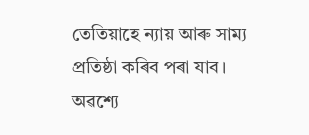তেতিয়াহে ন্যায় আৰু সাম্য প্রতিষ্ঠা কৰিব পৰা যাব।
অৱশ্যে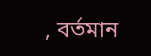, বৰ্তমান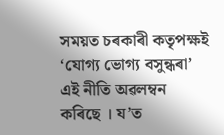সময়ত চৰকাৰী কতৃপক্ষই ‘যোগ্য ভোগ্য বসুন্ধৰা’ এই নীতি অৱলম্বন কৰিছে । য’ত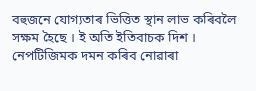বহুজনে যোগ্যতাৰ ভিত্তিত স্থান লাভ কৰিবলৈ সক্ষম হৈছে । ই অতি ইতিবাচক দিশ ।
নেপটিজিমক দমন কৰিব নোৱাৰা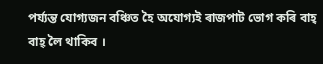পৰ্য্যন্ত যোগ্যজন বঞ্চিত হৈ অযোগ্যই ৰাজপাট ভোগ কৰি বাহ্ বাহ্ লৈ থাকিব ।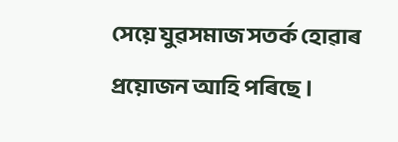সেয়ে যুৱসমাজ সতৰ্ক হোৱাৰ প্ৰয়োজন আহি পৰিছে ।